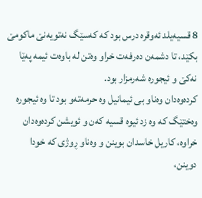8 قسیەیلد ئەوقره درس بود که کەسێگ نەتویەنێ ماکومێ بکێد، تا دشمەن دەرفەت خراو وەتن له باوەت ئیمه پەێا نەکێ و ئیجوره شەرمزار بود.
کردەوەدان وەناو بی ئیمانیل وه حرمەتەو بود تا وه ئیجوره وەختێگ که وه زد ئیوه قسیه کەن و ئویشن کردەوەدان خراوه، کاریل خاسدان بوینن و وەناو ڕوژی که خودا دوینن،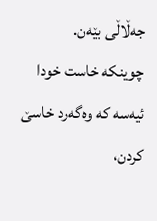جەڵاڵی بێەن.
چوینکه خاست خودا ئیەسه که وەگەرد خاسێ کردن،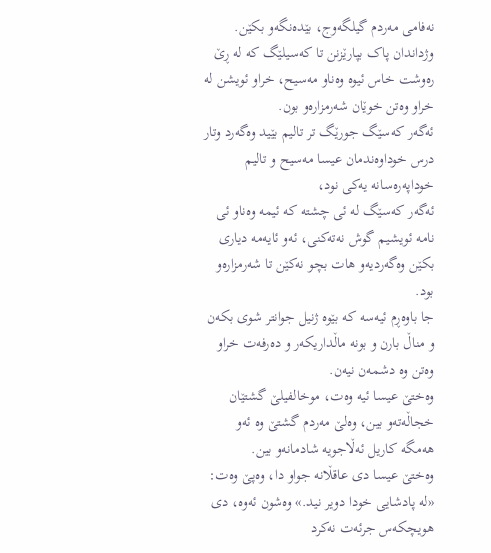نەفامی مەردم گیلگەوج، بێدەنگەو بکێن.
وژداندان پاک بپارێزنن تا کەسیلێگ که له ڕێ رەوشت خاس ئیوه وەناو مەسیح، خراو ئویشن له خراو وەتن خوێان شەرمزارەو بون.
ئەگەر کەسێگ جورێگ تر تالیم بێید وەگەرد وتار درس خوداوەندمان عیسا مەسیح و تالیم خوداپەرەسانه یەکی نود،
ئەگەر کەسێگ له ئی چشته که ئیمه وەناو ئی نامه ئویشیم گوش نەتەکنی، ئەو ئایەمه دیاری بکێن وەگەردیەو هات بچو نەکێن تا شەرمزارەو بود.
جا باوەڕم ئیەسه که بێوه ژنیل جوانتر شوی بکەن و مناڵ بارن و بونه ماڵداریکەر و دەرفەت خراو وەتن وه دشمەن نیەن.
وەختێ عیسا ئیه وەت، موخالفیلێ گشتێان خجاڵەتەو بین، وەلێ مەردم گشتێ وه ئەو هەمگه کاریل ئەڵاجویە شادمانەو بین.
وەختێ عیسا دی عاقڵانه جواو دا، وەپێ وەت: «له پادشایی خودا دویر نید.» وەشون ئەوه، دی هویچکەس جرئەت نەکرد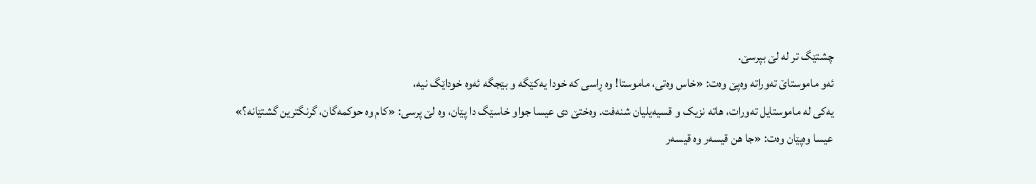چشتێگ تر له لێ بپرسێ.
ئەو ماموستاێ تەوراته وەپێ وەت: «خاس وەتی، ماموستا! وه ڕاسی که خودا یەکێگە و بێجگه ئەوه خوداێگ نیه،
یەکی له ماموستایل تەورات، هاته نزیک و قسیەیلیان شنەفت. وەختێ دی عیسا جواو خاسێگ دا پێان، وه لێ پرسی: «کام وه حوکمەگان، گرنگترین گشتێانه؟»
عیسا وەپێان وەت: «جا هن قیسەر وه قیسەر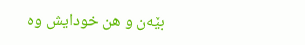بێەن و هن خودایش وه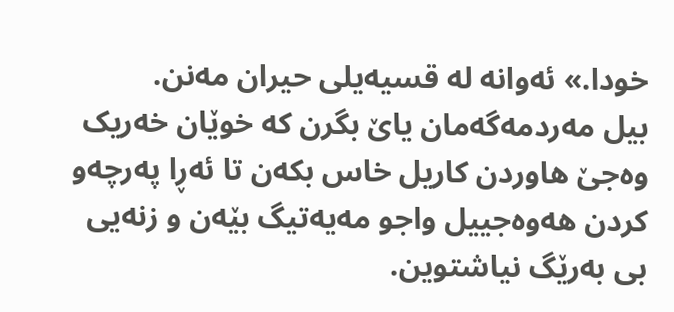خودا.» ئەوانه له قسیەيلی حیران مەنن.
بیل مەردمەگەمان یاێ بگرن که خوێان خەریک وەجێ هاوردن کاریل خاس بکەن تا ئەڕا پەرچەو کردن هەوەجییل واجو مەیەتیگ بێەن و زنەیی بی بەرێگ نیاشتوین.